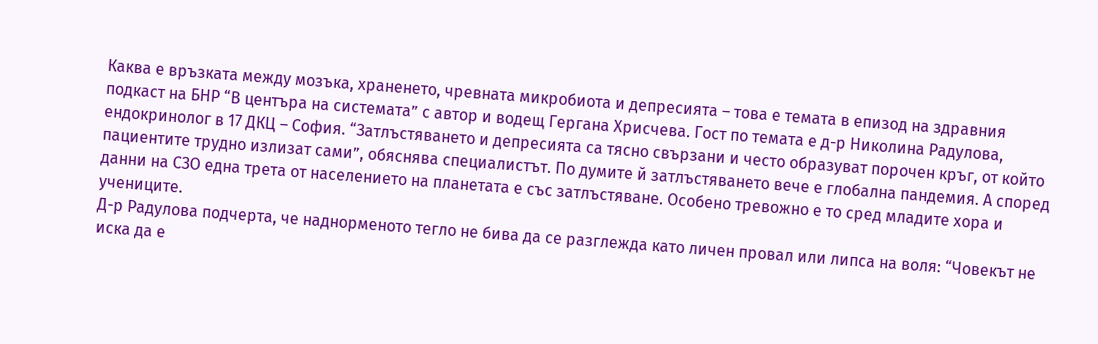Каква е връзката между мозъка, храненето, чревната микробиота и депресията – това е темата в епизод на здравния подкаст на БНР “В центъра на системата” с автор и водещ Гергана Хрисчева. Гост по темата е д-р Николина Радулова, ендокринолог в 17 ДКЦ – София. “Затлъстяването и депресията са тясно свързани и често образуват порочен кръг, от който пациентите трудно излизат сами”, обяснява специалистът. По думите й затлъстяването вече е глобална пандемия. А според данни на СЗО една трета от населението на планетата е със затлъстяване. Особено тревожно е то сред младите хора и учениците.
Д-р Радулова подчерта, че наднорменото тегло не бива да се разглежда като личен провал или липса на воля: “Човекът не иска да е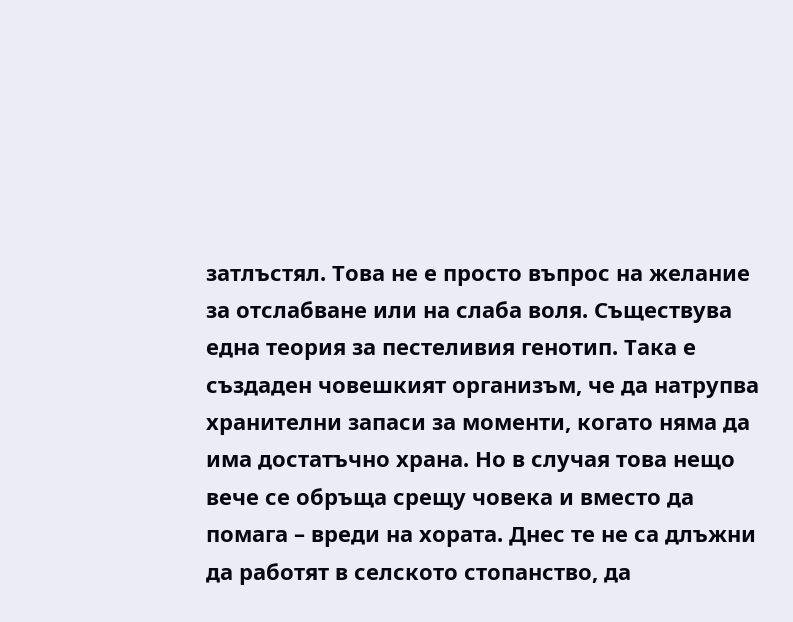затлъстял. Това не е просто въпрос на желание за отслабване или на слаба воля. Съществува една теория за пестеливия генотип. Така е създаден човешкият организъм, че да натрупва хранителни запаси за моменти, когато няма да има достатъчно храна. Но в случая това нещо вече се обръща срещу човека и вместо да помага – вреди на хората. Днес те не са длъжни да работят в селското стопанство, да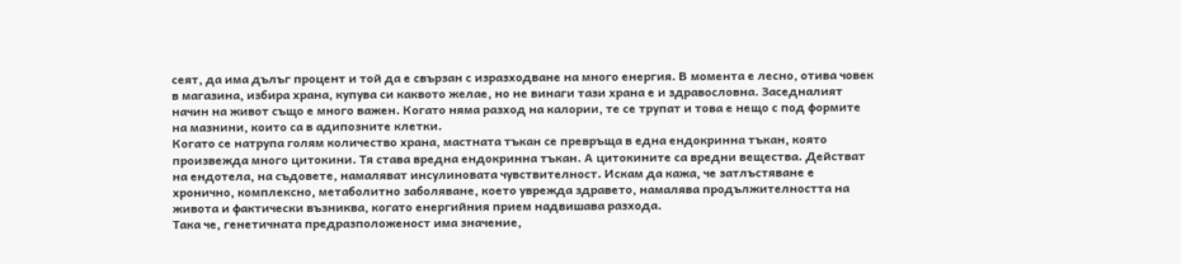сеят, да има дълъг процент и той да е свързан с изразходване на много енергия. В момента е лесно, отива човек в магазина, избира храна, купува си каквото желае, но не винаги тази храна е и здравословна. Заседналият начин на живот също е много важен. Когато няма разход на калории, те се трупат и това е нещо с под формите на мазнини, които са в адипозните клетки.
Когато се натрупа голям количество храна, мастната тъкан се превръща в една ендокринна тъкан, която произвежда много цитокини. Тя става вредна ендокринна тъкан. А цитокините са вредни вещества. Действат на ендотела, на съдовете, намаляват инсулиновата чувствителност. Искам да кажа, че затлъстяване е хронично, комплексно, метаболитно заболяване, което уврежда здравето, намалява продължителността на живота и фактически възниква, когато енергийния прием надвишава разхода.
Така че, генетичната предразположеност има значение,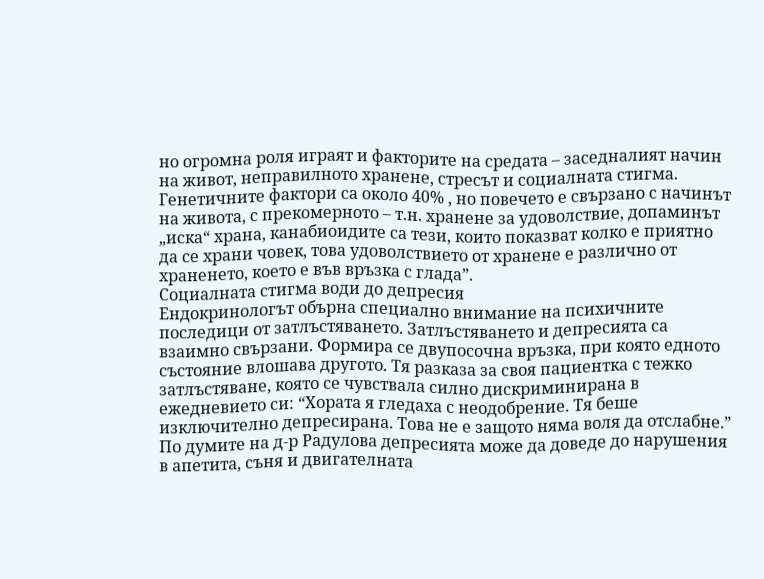но огромна роля играят и факторите на средата – заседналият начин на живот, неправилното хранене, стресът и социалната стигма.
Генетичните фактори са около 40% , но повечето е свързано с начинът на живота, с прекомерното – т.н. хранене за удоволствие, допаминът „иска“ храна, канабиоидите са тези, които показват колко е приятно да се храни човек, това удоволствието от хранене е различно от храненето, което е във връзка с глада”.
Социалната стигма води до депресия
Ендокринологът обърна специално внимание на психичните последици от затлъстяването. Затлъстяването и депресията са взаимно свързани. Формира се двупосочна връзка, при която едното състояние влошава другото. Тя разказа за своя пациентка с тежко затлъстяване, която се чувствала силно дискриминирана в ежедневието си: “Хората я гледаха с неодобрение. Тя беше изключително депресирана. Това не е защото няма воля да отслабне.”
По думите на д-р Радулова депресията може да доведе до нарушения в апетита, съня и двигателната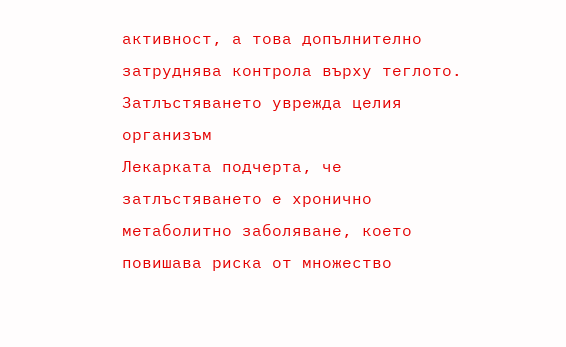активност, а това допълнително затруднява контрола върху теглото.
Затлъстяването уврежда целия организъм
Лекарката подчерта, че затлъстяването е хронично метаболитно заболяване, което повишава риска от множество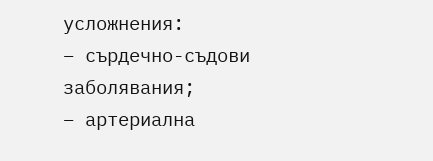усложнения:
– сърдечно-съдови заболявания;
– артериална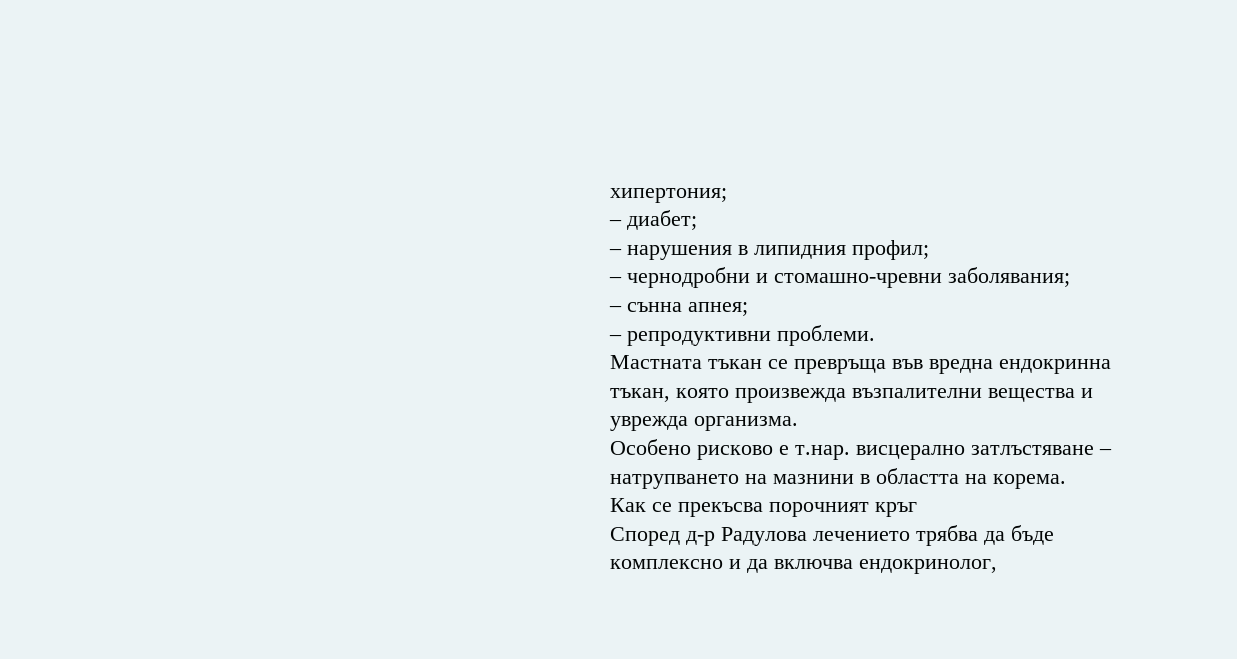хипертония;
– диабет;
– нарушения в липидния профил;
– чернодробни и стомашно-чревни заболявания;
– сънна апнея;
– репродуктивни проблеми.
Мастната тъкан се превръща във вредна ендокринна тъкан, която произвежда възпалителни вещества и уврежда организма.
Особено рисково е т.нар. висцерално затлъстяване – натрупването на мазнини в областта на корема.
Как се прекъсва порочният кръг
Според д-р Радулова лечението трябва да бъде комплексно и да включва ендокринолог,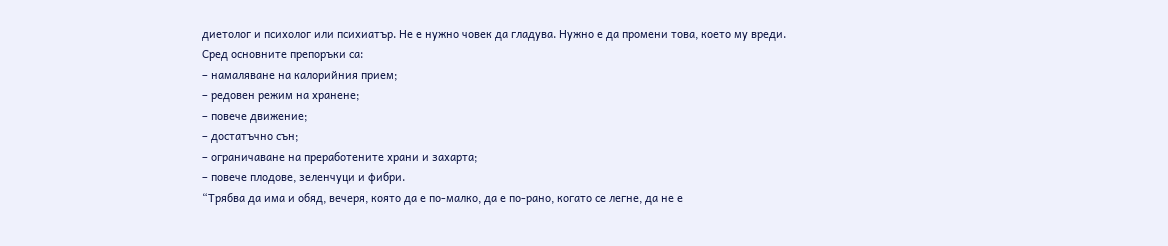диетолог и психолог или психиатър. Не е нужно човек да гладува. Нужно е да промени това, което му вреди.
Сред основните препоръки са:
– намаляване на калорийния прием;
– редовен режим на хранене;
– повече движение;
– достатъчно сън;
– ограничаване на преработените храни и захарта;
– повече плодове, зеленчуци и фибри.
“Трябва да има и обяд, вечеря, която да е по-малко, да е по-рано, когато се легне, да не е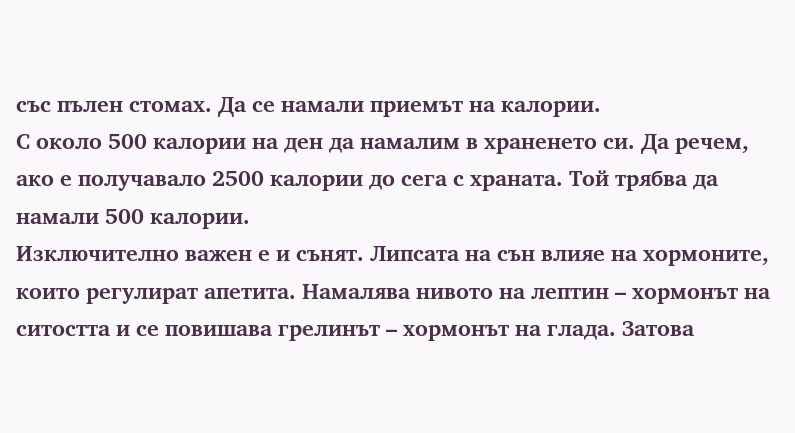със пълен стомах. Да се намали приемът на калории.
С около 500 калории на ден да намалим в храненето си. Да речем, ако е получавало 2500 калории до сега с храната. Той трябва да намали 500 калории.
Изключително важен е и сънят. Липсата на сън влияе на хормоните, които регулират апетита. Намалява нивото на лептин – хормонът на ситостта и се повишава грелинът – хормонът на глада. Затова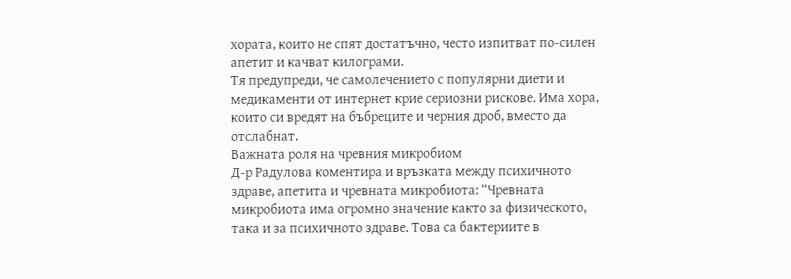хората, които не спят достатъчно, често изпитват по-силен апетит и качват килограми.
Тя предупреди, че самолечението с популярни диети и медикаменти от интернет крие сериозни рискове. Има хора, които си вредят на бъбреците и черния дроб, вместо да отслабнат.
Важната роля на чревния микробиом
Д-р Радулова коментира и връзката между психичното здраве, апетита и чревната микробиота: “Чревната микробиота има огромно значение както за физическото, така и за психичното здраве. Това са бактериите в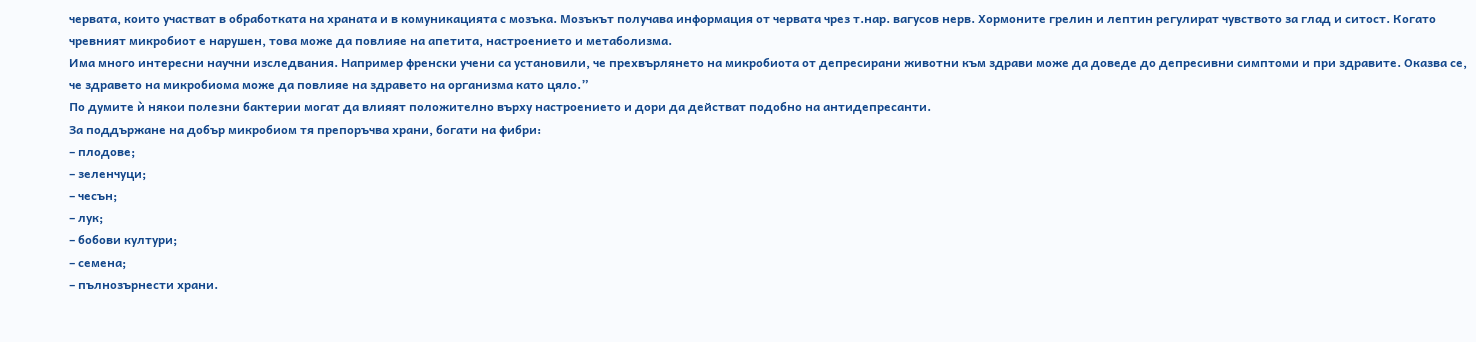червата, които участват в обработката на храната и в комуникацията с мозъка. Мозъкът получава информация от червата чрез т.нар. вагусов нерв. Хормоните грелин и лептин регулират чувството за глад и ситост. Когато чревният микробиот е нарушен, това може да повлияе на апетита, настроението и метаболизма.
Има много интересни научни изследвания. Например френски учени са установили, че прехвърлянето на микробиота от депресирани животни към здрави може да доведе до депресивни симптоми и при здравите. Оказва се, че здравето на микробиома може да повлияе на здравето на организма като цяло.”
По думите ѝ някои полезни бактерии могат да влияят положително върху настроението и дори да действат подобно на антидепресанти.
За поддържане на добър микробиом тя препоръчва храни, богати на фибри:
– плодове;
– зеленчуци;
– чесън;
– лук;
– бобови култури;
– семена;
– пълнозърнести храни.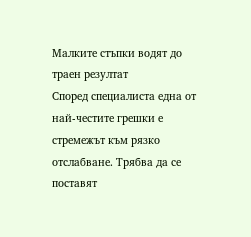Малките стъпки водят до траен резултат
Според специалиста една от най-честите грешки е стремежът към рязко отслабване. Трябва да се поставят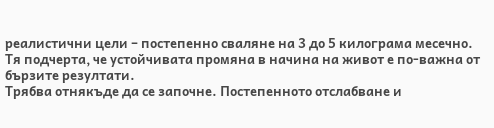реалистични цели – постепенно сваляне на 3 до 5 килограма месечно. Тя подчерта, че устойчивата промяна в начина на живот е по-важна от бързите резултати.
Трябва отнякъде да се започне. Постепенното отслабване и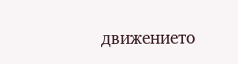движението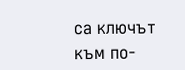са ключът към по-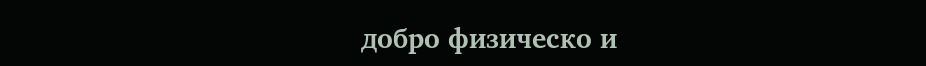добро физическо и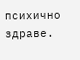психично здраве.